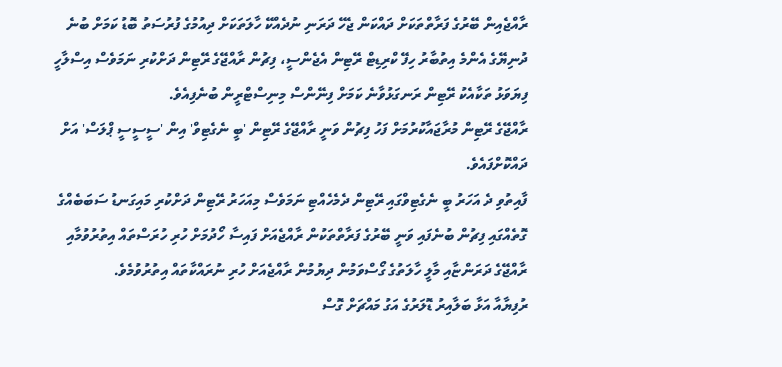ރާއްޖެއިން ބޭރުގެ ފަރާތްތަކަށް ދައްކަން ޖެހޭ ދަރަނި ނުދެއްކޭ ހާލަތަކަށް ދިއުމުގެ ފުރުސަތު ބޮޑު ކަމަށް ބުނެ ދުނިޔޭގެ އެންމެ އިތުބާރު ހިފޭ ކްރިޑިޓް ރޭޓިން އެޖެންސީ، ފިޗުން ރާއްޖޭގެ ރޭޓިން ދަށްކުރި ނަމަވެސް އިސްލާހީ ފިޔަވަޅު ތަކާއެކު ރޭޓިން ރަނގަޅުވާނެ ކަމަށް ފިނޭންސް މިނިސްޓްރީން ބުނެފިއެވެ.
ރާއްޖޭގެ ރޭޓިން މުރާޖައާކުރުމަށް ފަހު ފިޗުން ވަނީ ރާއްޖޭގެ ރޭޓިން 'ބީ ނެގެޓިވް' އިން 'ސީސީސީ ޕްލަސް' އަށް ދައްކޮށްފައެވެ.
ފާއިތުވި ދެ އަހަރު ބީ ނެގެޓިވްގައި ރޭޓިން ދެމެހެއްޓި ނަމަވެސް މިއަހަރު ރޭޓިން ދަށްކުރި މައިގަނޑު ސަބަބެއްގެ ގޮތެއްގައި ފިޗުން ބުނެފައި ވަނީ ބޭރުގެ ފަރާތްތަކުން ރާއްޖެއަށް ފައިސާ ހޯދުމަށް ހުރި ހުރަސްތައް އިތުރުވުމާއި ރާއްޖޭގެ ދަރަންޏާއި މާލީ ހާލަތުގެ ގޯސްވަމުން ދިޔުމުން ރާއްޖެއަށް ހުރި ނުރައްކާތައް އިތުރުވުމެވެ.
ރުފިޔާއާ އަޅާ ބަލާއިރު ޑޮލަރުގެ އަގު މައްޗަށް ގޮސް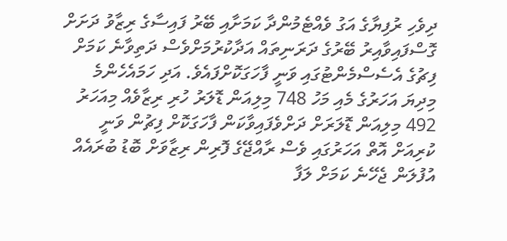ދިވެހި ރުފިޔާގެ އަގު ވެއްޓެމުންދާ ކަމަށާއި ބޭރު ފައިސާގެ ރިޒާވު ދަށަށް ގޮސްފައިވާއިރު ބޭރުގެ ދަރަނިތައް އަދާކުރުމަށްވެސް ދަތިވާނެ ކަމަށް ފިޗުގެ އެސެސްމެންޓުގައި ވަނީ ފާހަގަކޮށްފައެވެ. އަދި ހަމައެހެންމެ މިދިޔަ އަހަރުގެ މެއި މަހު 748 މިލިއަން ޑޮލަރު ހުރި ރިޒާވެއް މިއަހަރު 492 މިލިއަން ޑޮލަރަށް ދަށްވެފައިވާކަން ފާހަގަކޮށް ފިޗުން ވަނީ ކުރިއަށް އޮތް އަހަރުގައި ވެސް ރާއްޖޭގެ ފޮރިން ރިޒާވަށް ބޮޑު ބުރައެއް އުފުލަން ޖެހޭނެ ކަމަށް ލަފާ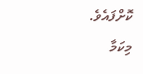ކޮށްފައެވެ.
މިކަމާ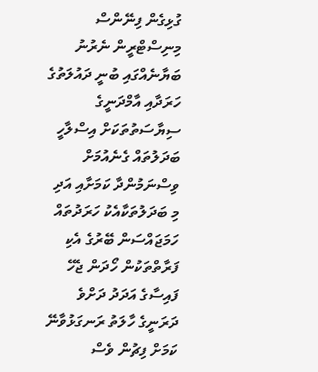ގުޅިގެން ފިނޭންސް މިނިސްޓްރީން ނެރުނު ބަޔާނެއްގައި ބުނީ ދައުލަތުގެ ހަރަދާއި އާމްދަނީގެ ސިޔާސަތުތަކަށް އިސްލާހީ ބަދަލުތައް ގެނެއުމަށް ވިސްނަމުންދާ ކަމަށާއި އަދި މި ބަދަލުތަކާއެކު ހަރަދުތައް ހަމަޖައްސަން ބޭރުގެ އެކި ފަރާތްތަކުން ހޯދަން ޖެހޭ ފައިސާގެ އަދަދު ދަށްވެ ދަރަނީގެ ހާލަތު ރަނގަޅުވާނޭ ކަމަށް ފިޗުން ވެސް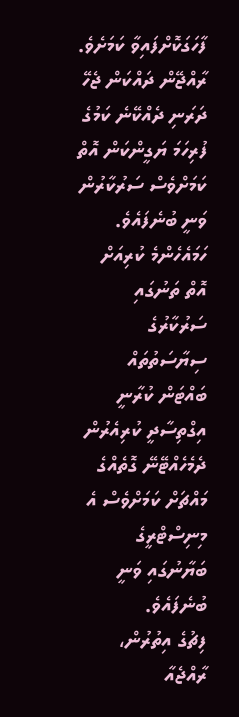ފާހަގަކޮށްފައިވާ ކަމަށެވެ.
ރާއްޖޭން ދައްކަން ޖެހޭ ދަރަނި ދެއްކޭނެ ކަމުގެ ފުރިހަމަ ޔަގީންކަން އޮތް ކަމަށްވެސް ސަރުކާރުން ވަނީ ބުނެފައެވެ. ހަމައެހެންމެ ކުރިއަށް އޮތް ތަނުގައި ސަރުކާރުގެ ސިޔާސަތުތައް ބައްޓަން ކުރާނީ އިގްތިސާދީ ކުރިއެރުން ދެމެހެއްޓޭނޭ ގޮތެއްގެ މައްޗަށް ކަމަށްވެސް އެ މިނިސްޓްރީގެ ބަޔާނުގައި ވަނީ ބުނެފައެވެ.
ފިޗުގެ އިތުރުން، ރާއްޖެއާ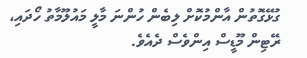ގުޅޭގޮތުން އާންމުކޮށް ލިބެން ހުންނަ މާލީ މައުލޫމާތު ހޯދައި، ރޭޓިން މޫޑީސް އިންވެސް ދެއެވެ.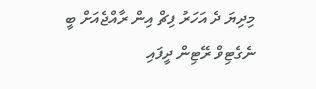މިދިޔަ ދެ އަހަރު ފިޗް އިން ރާއްޖެއަށް ބީ ނެގެޓިވް ރޭޓިން ދީފައި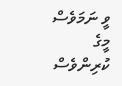ވީ ނަމަވެސް މީގެ ކުރިންވެސް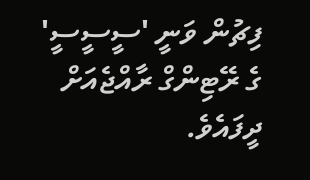ފިޗުން ވަނީ 'ސީސީސީ' ގެ ރޭޓިންގް ރާއްޖެއަށް ދީފައެވެ.